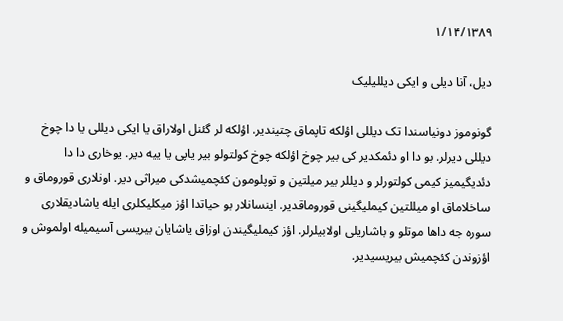۱/۱۴/۱۳۸۹

دیل، آنا دیلی و ایکی دیللیلیک

گونوموز دونیاسندا تک دیللی اؤلکه تاپماق چتیندیر. اؤلکه لر گئنل اولاراق یا ایکی دیللی یا دا چوخ دیللی دیرلر. بو دا او دئمکدیر کی بیر چوخ اؤلکه چوخ کولتولو بیر یاپی یا ییه دیر. یوخاری دا دا دئدیگیمیز کیمی کولتورلر و دیللر بیر میلتین و توپلومون کئچمیشدکی میراثی دیر. اونلاری قوروماق و ساخلاماق او میللتین کیملیگینی قوروماقدیر. اینسانلار بو حیاتدا اؤز میکلیکلری ایله یاشادیقلاری سوره جه داها موتلو و باشاریلی اولابیلرلر. اؤز کیملیگیندن اوزاق یاشایان بیریسی آسیمیله اولموش و اؤزوندن کئچمیش بیریسیدیر.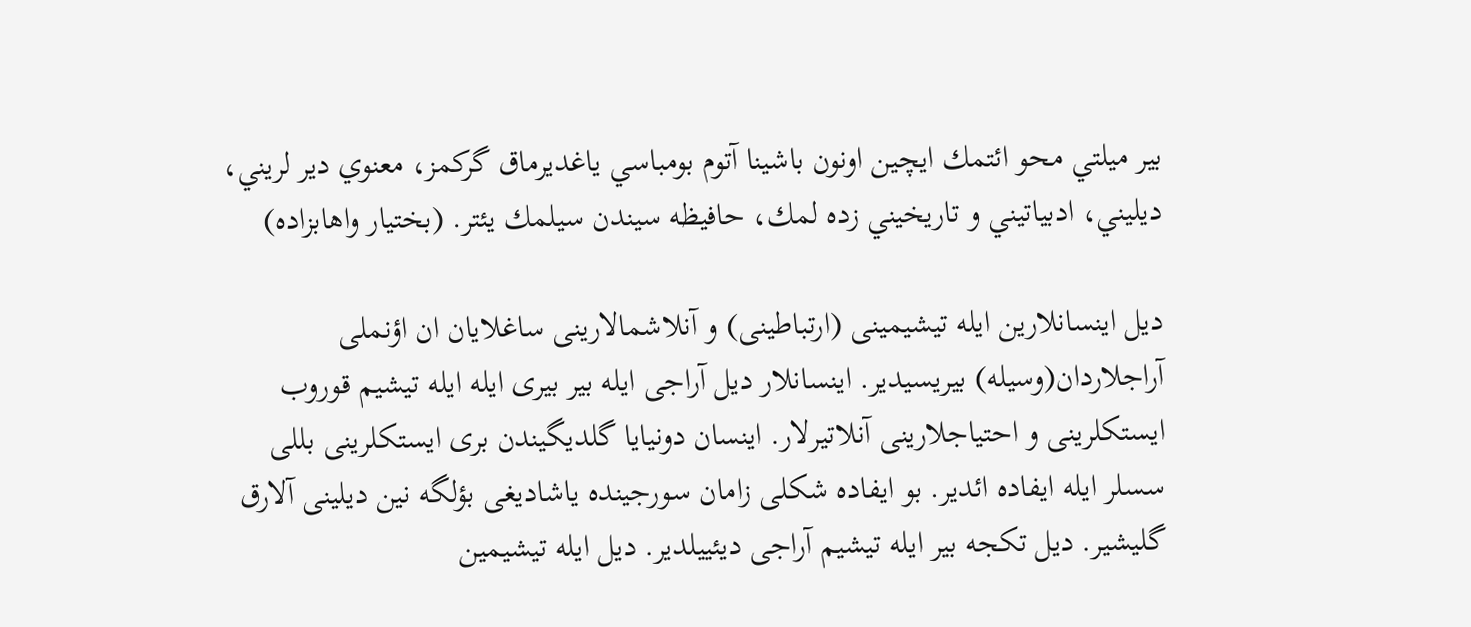بير ميلتي محو ائتمك ايچين اونون باشينا آتوم بومباسي ياغديرماق گركمز، معنوي دير لريني، ديليني، ادبياتيني و تاريخيني زده لمك، حافيظه سيندن سيلمك يئتر. (بختيار واهابزاده)

دیل اینسانلارین ایله تیشیمینی (ارتباطینی) و آنلاشمالارینی ساغلایان ان اؤنملی آراجلاردان(وسیله) بیریسیدیر. اینسانلار دیل آراجی ایله بیر بیری ایله ایله تیشیم قوروب ایستکلرینی و احتیاجلارینی آنلاتیرلار. اینسان دونیایا گلدیگیندن بری ایستکلرینی بللی سسلر ایله ایفاده ائدیر. بو ایفاده شکلی زامان سورجینده یاشادیغی بؤلگه نین دیلینی آلارق گلیشیر. دیل تکجه بیر ایله تیشیم آراجی دیئییلدیر. دیل ایله تیشیمین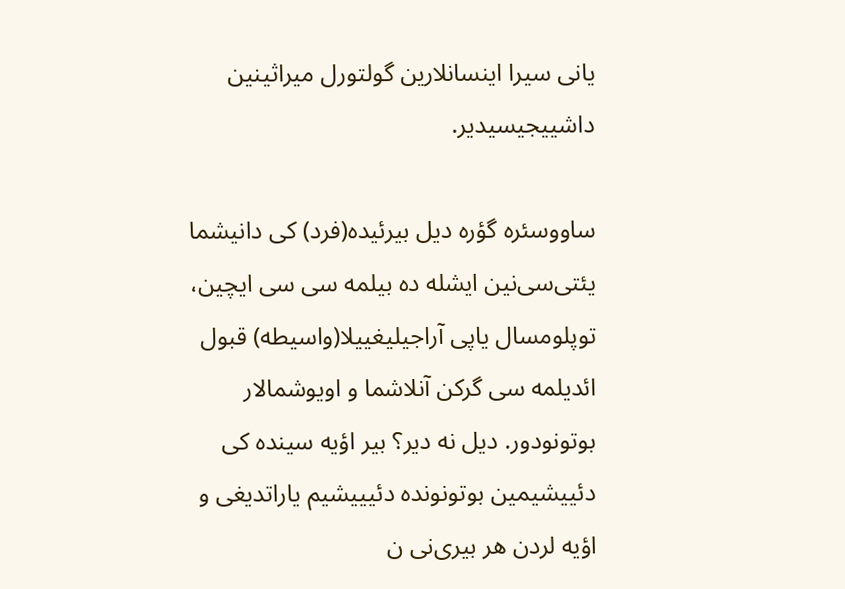یانی سیرا اینسانلارین گولتورل میراثینین داشییجیسیدیر.

ساووسئره گؤره دیل بیرئیده(فرد) کی دانيشما یئتی‌سی‌نین ایشله ده بیلمه سی سی ایچین، توپلومسال یاپی آراجیلیغییلا(واسیطه) قبول ائدیلمه سی گرکن آنلاشما و اویوشما‌لار بوتونودور. دیل نه دیر؟ بیر اؤيه سینده کی دئيیشیمین بوتونونده دئييیشیم یاراتدیغی و اؤيه لردن هر بیری‌نی ن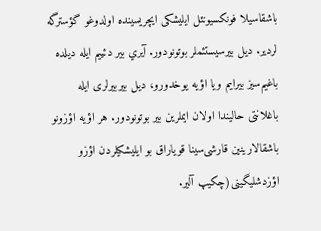باشقاسيلا فونکسیونئل ایلیشکی ایچریسینده اولدوغو گؤسترگه لردير. دیل بیرسیستئملر بوتونودور. آيري بیر دئییم ایله دیلده باغیم‌سیز بیرایم ویا اؤيه يوخدورو، دیل بیربیرلری ایله باغلانتی حالیندا اولان ایملرین بیر بوتونودور. هر اؤيه اؤزونو باشقالارينين قارشی‌سینا قویاراق بو ایلیشکیلردن اؤزو اؤزدشلیگینی(چکیپ آلیر.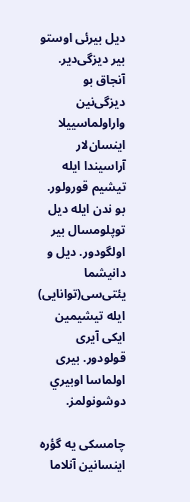دیل بیرئی اوستو بیر دیزگی‌دیر. آنجاق بو دیزگی‌نین واراولماسییلا اینسان‌لار آراسیندا ایله تیشیم قورولور. بو ندن ایله دیل توپلومسال بیر اولگودور. دیل و دانيشما یئتی‌سی(توانایی) ایله تیشیمین ایکی آیری قولودور. بیری اولماسا اوبيري دوشونولمز.

چامسکی یه گؤره اینسانین آنلاما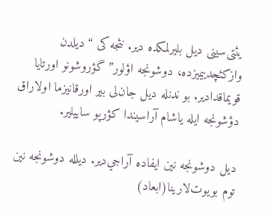یئتی‌سینی دیل بلیرلمکده ‌دیر. نئجه کی “ دیلدن وازکئچدییمیزده، دوشونجه اؤلور” گؤروشونو اورتایا قویماقدا‌دیر. بو ندنله دیل جان‌لی بیر اورقانیزما اولاراق دؤشونجه ایله یاشام آراسیندا کؤرپو ساييلير.

دیل دوشونجه نین ایفاده آراجي‌دیر. دیلله دوشونجه نین توم بویوت‌لارینا(ابعاد)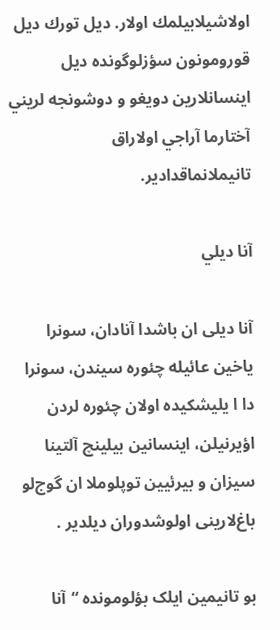اولاشیلابیلمك اولار. ديل تورك ديل قورومونون سؤزلوگونده دیل اينسانلارين دويغو و دوشونجه لريني آختارما آراجي اولاراق تانيملانماقدادير.

آنا ديلي

آنا دیلی ان باشدا آنادان، سونرا یاخین عائیله چئوره سیندن، سونرا دا ا یلیشکیده اولان چئوره لردن اؤيرنیلن، اینسانین بیلینچ آلتینا سيزان و بیرئیین توپلوملا ان گوج‌لو باغ‌لارینی اولوشدوران دیلدیر .

بو تانیمین ایلک بؤلومونده “آنا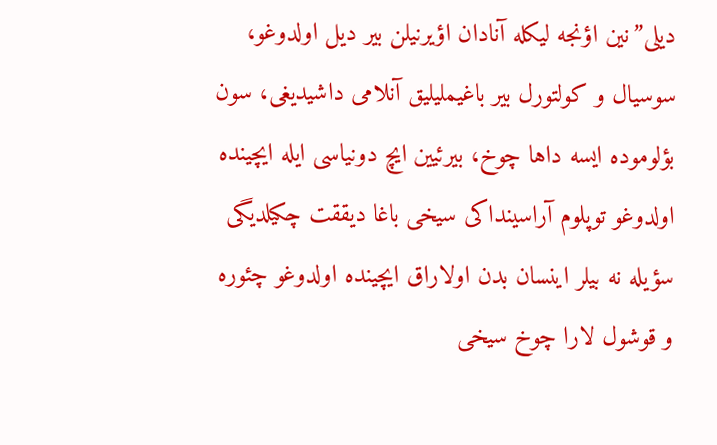دیلی”نین اؤنجه لیکله آنادان اؤيرنیلن بیر دیل اولدوغو، سوسیال و کولتورل بیر باغیملیلیق آنلامی داشیدیغی، سون بؤلوموده ایسه داها چوخ، بیرئیین ایچ دونیاسی ایله ایچینده اولدوغو توپلوم آراسینداکی سیخی باغا ديققت چکیلدیگی سؤیله نه بیلر اینسان بدن اولاراق ایچینده اولدوغو چئوره و قوشول لارا چوخ سیخی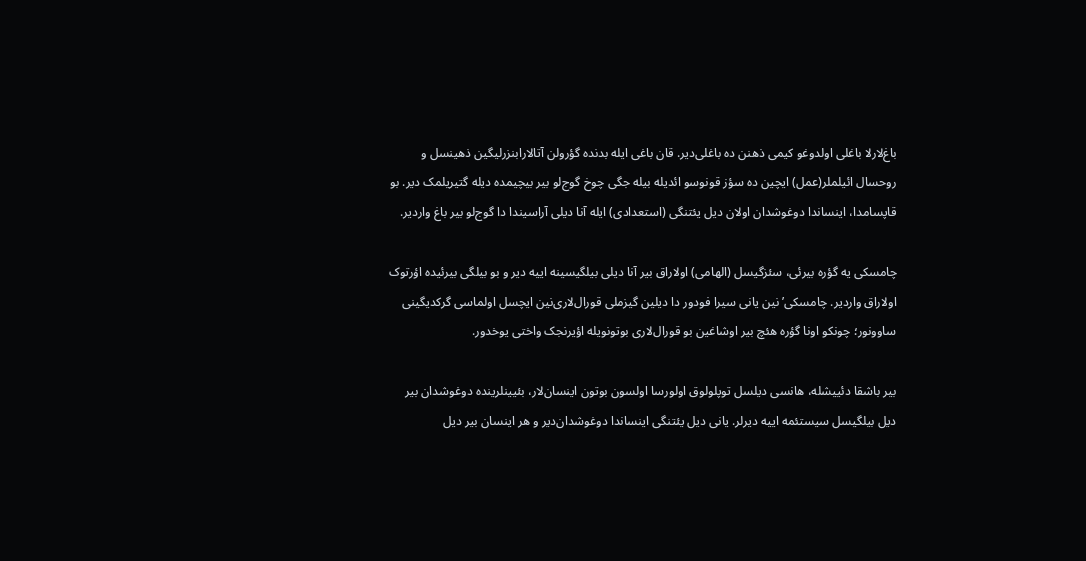باغ‌لارلا باغلی اولدوغو كيمی ذهنن ده باغلی‌دیر. قان باغی ایله بدنده گؤرولن آتا‌لارابنزرلیگین ذهینسل و روحسال ائیلملر(عمل) ایچین ده سؤز قونوسو ائدیله بیله جگی چوخ گوج‌لو بیر بيچيمده دیله گتیریلمک ‌دیر. بو قاپسامدا، اینساندا دوغوشدان اولان دیل یئتنگی (استعدادی) ایله آنا دیلی آراسیندا دا گوج‌لو بیر باغ واردیر.

چامسکی یه گؤره بیرئی، سئزگیسل (الهامی) اولاراق بیر آنا دیلی بیلگیسینه اييه دير و بو بیلگی بیرئیده اؤرتوک اولاراق واردیر. چامسکی’نین یانی سیرا فودور دا دیلین گیزملی قورال‌لاری‌نین ایچسل اولماسی گرکدیگینی ساوونور؛ چونکو اونا گؤره هئچ بیر اوشاغين بو قورال‌لاری بوتونويله اؤيرنجک واختی یوخدور.

بیر باشقا دئییشله، هانسی دیلسل توپلولوق اولورسا اولسون بوتون اینسان‌لار، بئیینلرینده دوغوشدان بیر دیل بیلگیسل سیستئمه اييه ديرلر. یانی دیل یئتنگی اینساندا دوغوشدان‌دیر و هر اینسان بیر دیل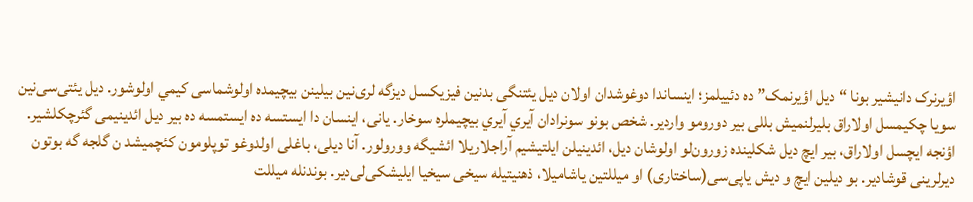اؤیرنرک دانيشير بونا “دیل اؤيرنمک” ده دئييلمز؛ اینساندا دوغوشدان اولان دیل یئتنگی بدنین فیزیکسل دیزگه لری‌نین بیلینن بیچیمده اولوشماسی كيمي اولوشور. دیل یئتی‌سی‌نین سویا چکیمسل اولاراق بلیرلنمیش بللی بیر دورومو واردیر. شخص بونو سونرا‌دان آيري آيري بیچیملره سوخار. یانی، اینسان دا ایستسه ده ایستمسه ده بیر دیل ائدینیمی گئرچکلشیر. اؤنجه ایچسل اولاراق، بیر ایچ دیل شکلینده زورون‌لو اولوشان دیل، ائدینیلن ایلتیشیم آراجلاریلا ائشيگه وورولور. آنا دیلی، باغلی اولدوغو توپلومون کئچمیشد ن گلجه گه بوتون ديرلرینی قوشادیر. بو دیلین ایچ و دیش یاپی‌سی(ساختاری) او میللتین ياشاميلا، ذهنیتیله سیخی سیخیا ایلیشکی‌لی‌دیر. بوندنله میللت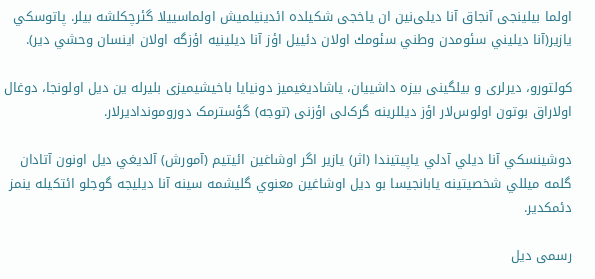اولما بیلینجی آنجاق آنا دیلی‌نین ان ياخجی شکیلده ائدینیلمیش اولماسییلا گئرچکلشه بیلر. پاتوسكي يازير(آنا ديليني سئومدن وطني سئومك اولان دئييل اؤز آنا ديلينيه اؤزگه اولان اينسان وحشي دير).

کولتورو، ديرلری و بیلگینی بیزه داشییان، یاشادیغیمیز دونیایا باخیشیمیزی بلیرله ین دیل اولونجا، دوغال اولاراق بوتون اولوس‌لار اؤز دیللرینه گرک‌لی اؤزنی (توجه) گؤسترمک دوروموندا‌دیرلار.

دوشينسكي آنا ديلي آدلي ياپيتيندا (اثر) يازير اگر اوشاغين ائيتيم (آمورش) آلديغي ديل اونون آتادان گلمه ميللي شخصیتینه يابانجيسا بو ديل اوشاغين معنوي گليشمه سينه آنا ديليجه گوجلو ائتكيله ينمز دئمكدير.

رسمی ديل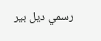رسمي ديل بير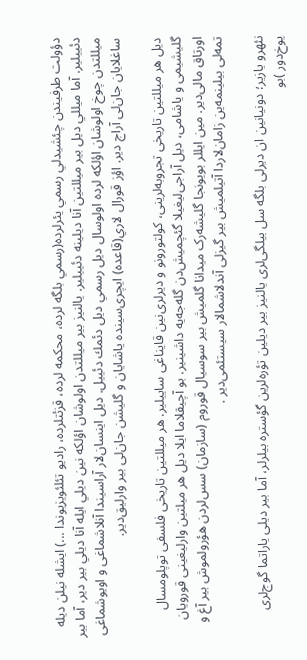دؤولت طرفيندن چئشيدلي رسمي يئرلرده(رسمي بلگه لرده، محكمه لرده، قزئتلرده، راديو تئلئويزيوندا ...) ايشله نيلن ديله دئييلير. آما ميللي ديل بير ميللتين آنا ديلينه دئييلير. يالنيز بير ميللتدن اولوشان اؤلكه نين ديلي ايله آنا ديلي بير دير، آما بير ميللتدن چوخ اولوشان اؤلكه لرده اولوسال ديل رسمي ديل دئمك دئييل. ديل اینسان‌لار آرا‌سیندا آنلاشماغی و اویوشماغی ساغلایان جان‌لی آراج دیر. اؤز قورال لاري(قاعده) ایچری‌سینده یاشایان و گلیشن جان‌لی بیر وارلیق‌دیر.

دیل هر میللتین تاریخی تجروبه‌لرینی، کولتورونو و دیرلری‌نین قایناغی ساییلیر. هر میللتین تاریخی فلسفی توپلومسال گلیشیمی و یاشامی، دیل آراجی‌لیغیلا گئچمیش‌دن گله‌جه‌یه داشینیر. بو آچیقلاما ایلا دیل هر میلتین وارلیغینی قورویان اورتاق مالی‌دیر. مین ایللر بویونجا گلیشه‌رک میدانا گلمیش بیر سوسیال قوروم (سازمان) سس‌لردن هؤرولموش بیر آغ و تمه‌لی بیلینمه‌ین زامان‌لاردا آتیلمیش بیر گیزلی آندلاشما‌لار سیستئمی‌دیر .

نئهرو یازیر؛ دونیانین ان دیرلی بلگه سل بیلگی‌لری یالنیز بیر دیلین تؤره‌لرین گؤستره بیلرلر، آما بیر دیلی یاراتما گوج‌لری یوخ‌دور )بو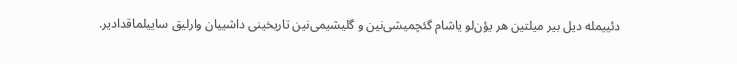دئييمله دیل بیر میلتین هر یؤن‌لو یاشام گئچمیشی‌نین و گلیشیمی‌نین تاریخینی داشییان وارلیق ساییلماقدا‌دیر.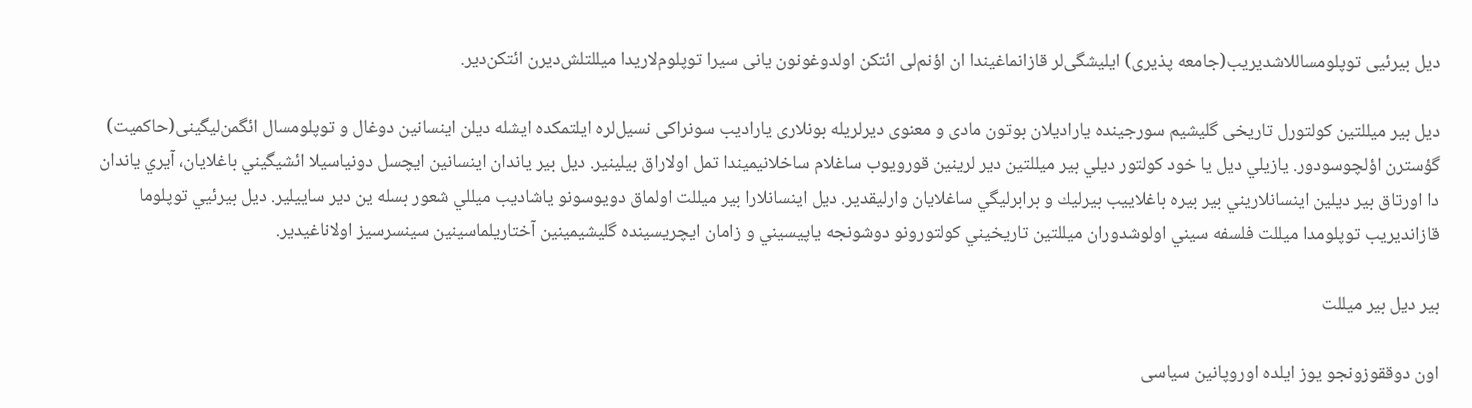دیل بیرئیی توپلومساللاشدیریب(جامعه پذیری) ایلیشگی‌لر قازانماغیندا ان اؤنم‌لی ائتکن اولدوغونون یانی سیرا توپلوم‌لاریدا میللتلش‌دیرن ائتکن‌دیر.

دیل بیر میللتین کولتورل تاریخی گلیشیم سورجینده یارادیلان بوتون مادی و معنوی دیرلریله بونلاری یارادیب سونراکی نسیل‌لره ایلتمکده ایشله دیلن اینسانین دوغال و توپلومسال ائگمن‌لیگینی(حاکمیت) گؤسترن اؤلچوسودور. يازيلي ديل يا خود كولتور ديلي بير ميللتين دير لرينين قورويوب ساغلام ساخلانيميندا تمل اولاراق بيلينير. ديل بير ياندان اينسانين ايچسل دونياسيلا ائشيگيني باغلايان، آيري ياندان دا اورتاق بير ديلين اينسانلاريني بير بيره باغلاييب بيرليك و برابرليگي ساغلايان وارليقدير. ديل اينسانلارا بير ميللت اولماق دويوسونو ياشاديب ميللي شعور بسله ين دير ساييلير. ديل بيرئيي توپلوما قازانديريب توپلومدا ميللت فلسفه سيني اولوشدوران ميللتين تاريخيني كولتورونو دوشونجه ياپيسيني و زامان ايچريسينده گليشيمينين آختاريلماسينين سينسرسيز اولاناغيدير.

بير ديل بير ميللت

اون دوققوزونجو یوز ایلده اوروپانین سیاسی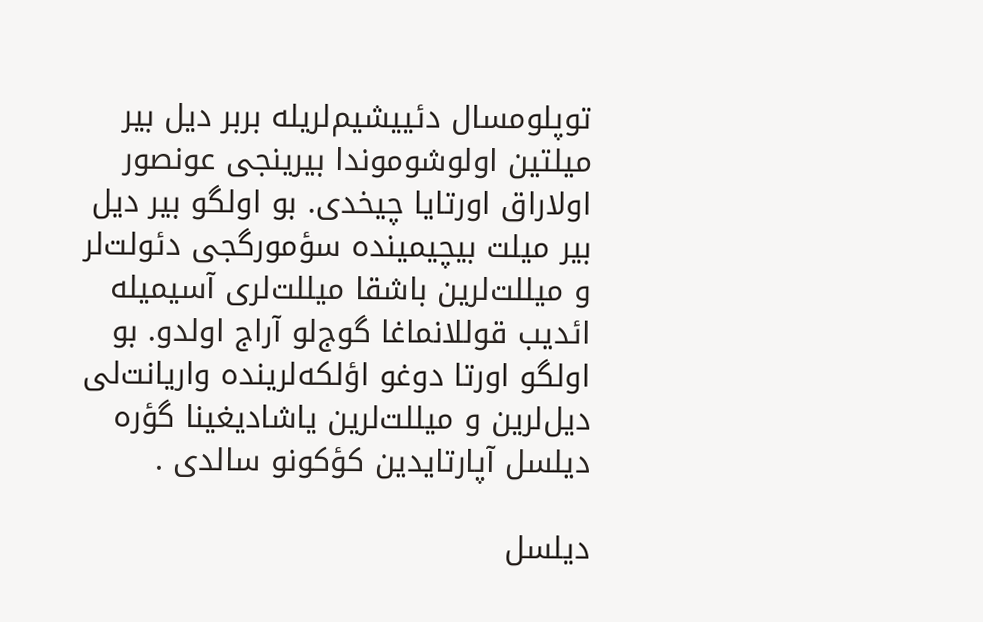توپلومسال دئییشیم‌لریله بربر دیل بیر میلتین اولوشوموندا بیرینجی عونصور اولا‌راق اورتایا چیخدی. بو اولگو بیر دیل بیر میلت بیچیمینده سؤمورگجی دئولت‌لر و میللت‌لرین باشقا میللت‌لری آسیمیله ائدیب قوللانماغا گوج‌لو آراج اولدو. بو اولگو اورتا دوغو اؤلکه‌لرینده واریانت‌لی دیل‌لرین و میللت‌لرین یاشادیغینا گؤره دیلسل آپارتایدین کؤکونو سالدی .

دیلسل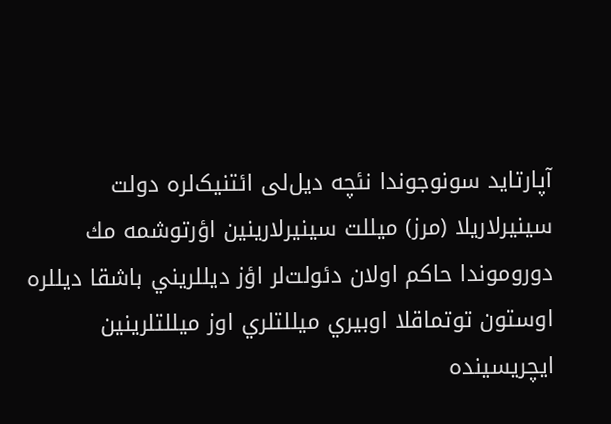آپارتاید سونوجوندا نئچه دیل‌لی ائتنیک‌لره دولت سينيرلاريلا (مرز) ميللت سينيرلارينين اؤرتوشمه مك دوروموندا حاکم اولان دئولت‌لر اؤز ديللريني باشقا ديللره اوستون توتماقلا اوبيري ميللتلري اوز ميللتلرينين ايچريسينده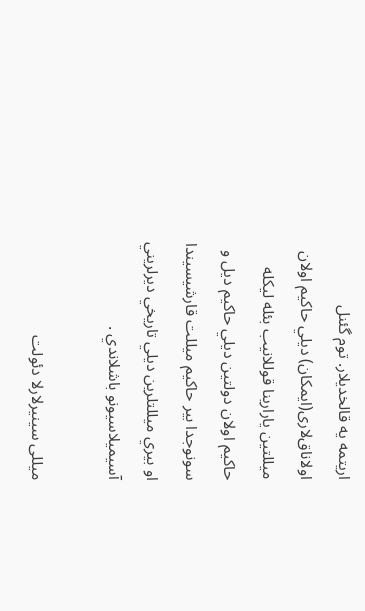اريتمه يه قالخديلار. توم گئنل اولاناق‌لاری(ایمکان) ديلي حاكيم اولان ميللتين يارارينا قوللانیب بئله ليكله حاكيم اولان دولتين ديلي حاكيم ديل و سونوجدا بير حاكيم ميللت قارشيسيندا او بيري ميللتلرين ديلي تاريخي ديرلريني آسيميلاسيونو باشلاندي .

میللی سینیرلارلا دئولت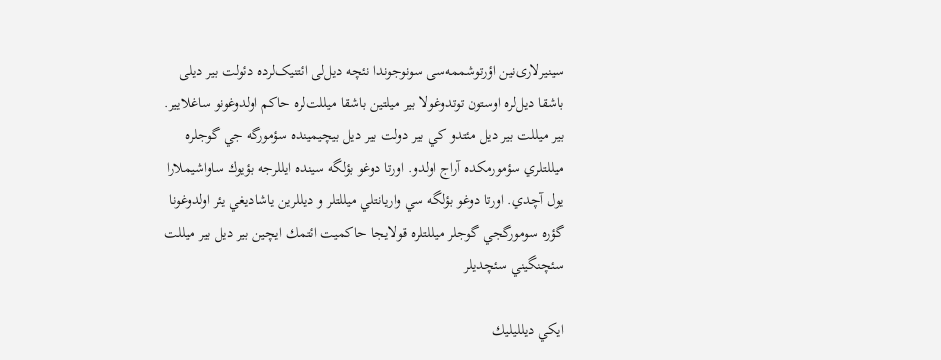سینیرلاری‌نین اؤرتوشممه‌سی سونوجوندا نئچه دیل‌لی ائتنیک‌لرده دئولت بیر دیلی باشقا دیل‌لره اوستون توتدوغولا بیر میلتین باشقا میللت‌لره حاکم اولدوغونو ساغلاییر. بير ميللت بير ديل مئتدو كي بير دولت بير ديل بيچيمينده سؤمورگه جي گوجلره ميللتلري سؤمورمكده آراج اولدو. اورتا دوغو بؤلگه سينده ايللرجه بؤيوك ساواشيملارا يول آچدي. اورتا دوغو بؤلگه سي واريانتلي ميللتلر و ديللرين ياشاديغي يئر اولدوغونا گؤره سومورگجي گوجلر ميللتلره قولايجا حاكميت ائتمك ايچين بير ديل بير ميللت سئچنگيني سئچديلر

ايكي ديلليليك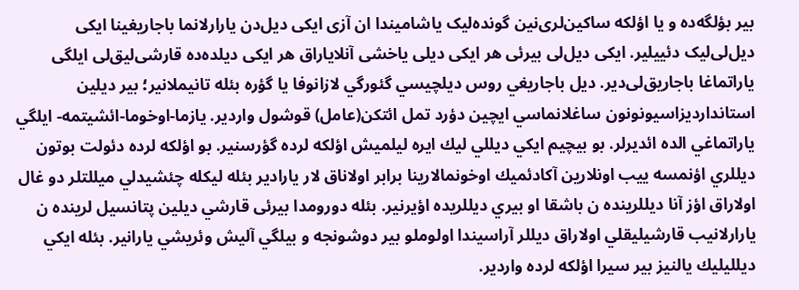بیر بؤلگه‌ده و یا اؤلکه ساکین‌لری‌نین گونده‌لیک یاشامیندا ان آزی ایکی دیل‌دن یارارلانما باجاریغینا ایکی دیل‌لی‌لیک دئییلیر. ایکی دیل‌لی بیرئی هر ایکی دیلی یاخشی آنلایا‌راق هر ایکی دیلده‌ده قارشی‌لیق‌لی ایلگی یاراتماغا باجاریق‌لی‌دیر. ديل باجاريغي روس ديلچيسي گئورگي لازانوفا يا گؤره بئله تانيملانير؛ بير ديلين استاندارديزاسيونونون ساغلانماسي ايچين دؤرد تمل ائتكن(عامل) قوشول واردير. يازما-اوخوما-ائشيتمه- ايلگي ياراتماغي الده ائديرلر. بو بيچيم ايكي ديللي ليك ايره ليلميش اؤلكه لرده گؤرسنير. بو اؤلكه لرده دئولت بوتون ديللري اؤنمسه ييب اونلارين آكادئميك اوخونمالارينا برابر اولاناق لار يارادير بئله ليكله چئشيدلي ميللتلر دو غال اولاراق اؤز آنا ديللرينده ن باشقا او بيري ديللريده اؤيرنير. بئله دورومدا بیرئی قارشي ديلين پتانسيل لرينده ن يارارلانيب قارشيليقلي اولاراق ديللر آراسيندا اولوملو بير دوشونجه و بيلگي آليش وئريشي يارانير. بئله ايكي ديلليليك يالنيز بير سيرا اؤلكه لرده واردير.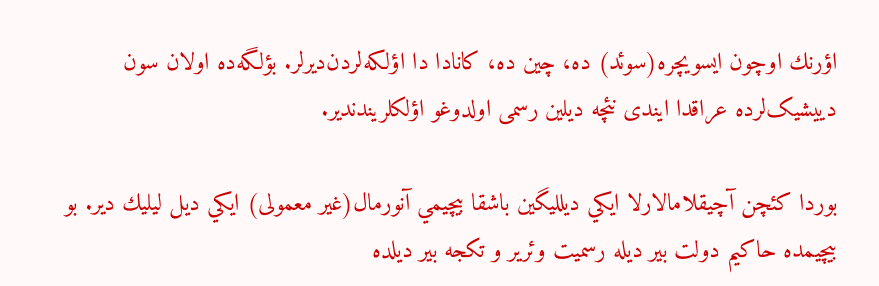اؤرنك اوچون ايسويچره(سوئد) ده، چين ده، كانادا دا اؤلکه‌لردن‌دیرلر. بؤلگه‌ده اولان سون دییشیک‌لرده عراقدا ایندی نئچه دیلین رسمی اولدوغو اؤلکلریندندیر.

بوردا كئچن آچيقلامالارلا ايكي ديلليگين باشقا بيچيمي آنورمال(غیر معمولی) ايكي ديل ليليك دير. بو بيچيمده حاكيم دولت بير ديله رسميت وئرير و تكجه بير ديلده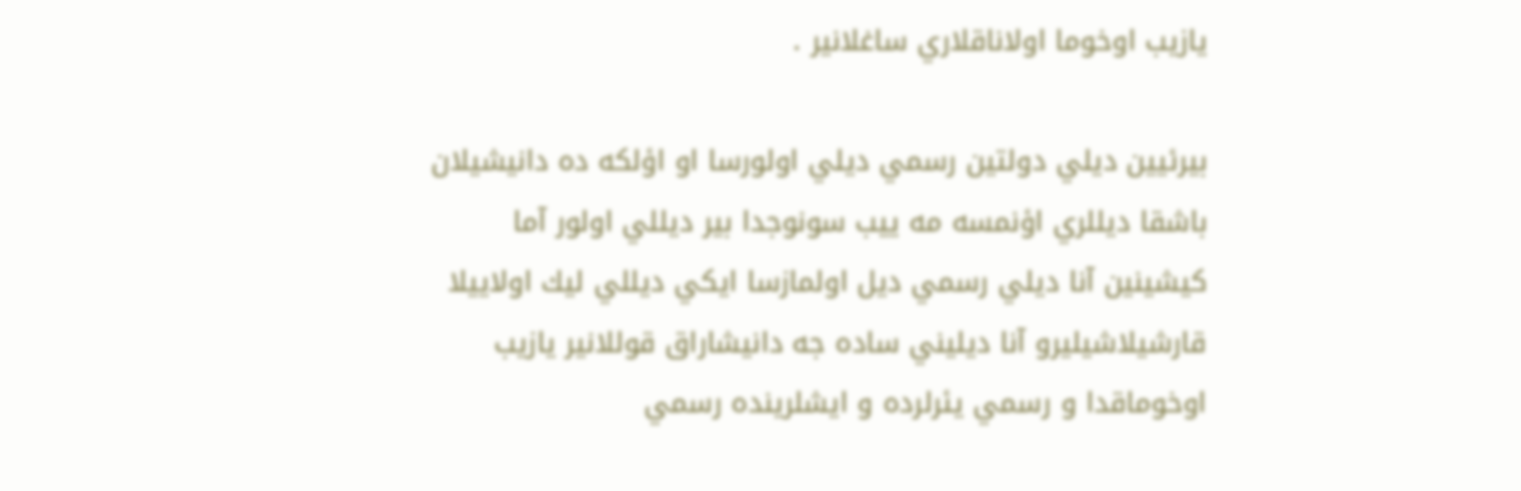يازيب اوخوما اولاناقلاري ساغلانير .

بیرئیین ديلي دولتين رسمي ديلي اولورسا او اؤلكه ده دانيشيلان باشقا ديللري اؤنمسه مه ييب سونوجدا بير ديللي اولور آما كيشينين آنا ديلي رسمي ديل اولمازسا ايكي ديللي ليك اولاييلا قارشيلاشيليرو آنا ديليني ساده جه دانيشاراق قوللانير يازيب اوخوماقدا و رسمي يئرلرده و ايشلرينده رسمي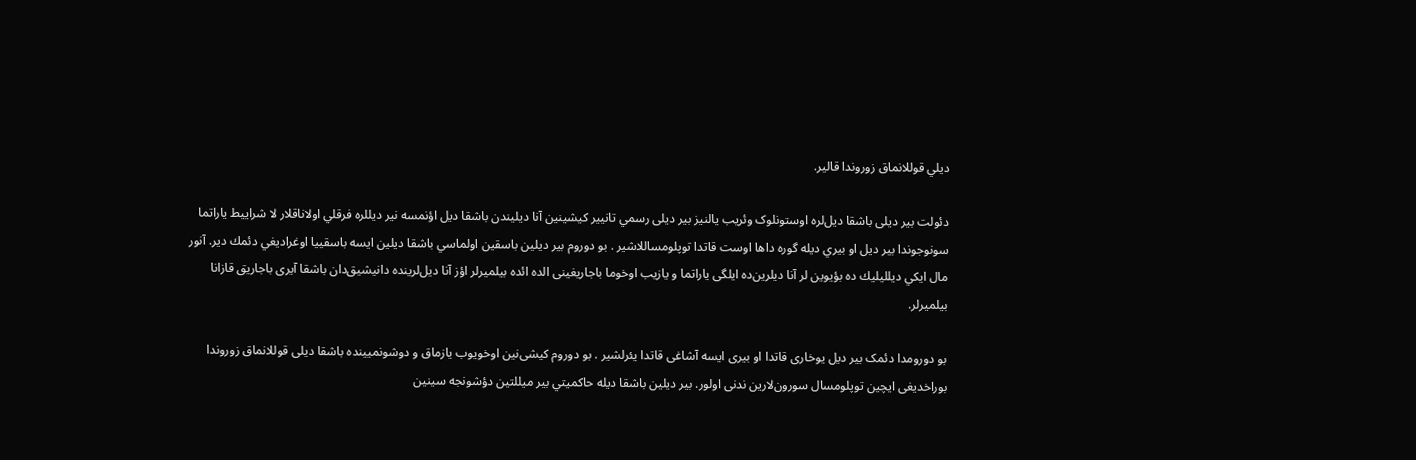ديلي قوللانماق زوروندا قالير.

دئولت بیر دیلی باشقا دیل‌لره اوستونلوک وئریب یالنیز بیر دیلی رسمي تانيير كيشينين آنا ديليندن باشقا ديل اؤنمسه نير ديللره فرقلي اولاناقلار لا شراييط ياراتما سونوجوندا بير ديل او بيري ديله گوره داها اوست قاتدا توپلومساللاشير . بو دوروم بير ديلين باسقين اولماسي باشقا ديلين ايسه باسقييا اوغراديغي دئمك دير. آنور مال ايكي ديلليليك ده بؤيوين لر آنا دیلرین‌ده ایلگی یاراتما و یازیب اوخوما باجاریغینی الده ائده بیلمیرلر اؤز آنا دیل‌لرینده دانیشیق‌دان باشقا آیری باجاریق قازانا بیلمیرلر.

بو دورومدا دئمک بیر دیل یوخاری قاتدا او بیری ایسه آشاغی قاتدا یئرلشیر . بو دوروم کیشی‌نین اوخویوب یازماق و دوشونمیینده باشقا دیلی قوللانماق زوروندا بوراخدیغی ایچین توپلومسال سورون‌لارین ندنی اولور. بير ديلين باشقا ديله حاكميتي بير ميللتين دؤشونجه سينين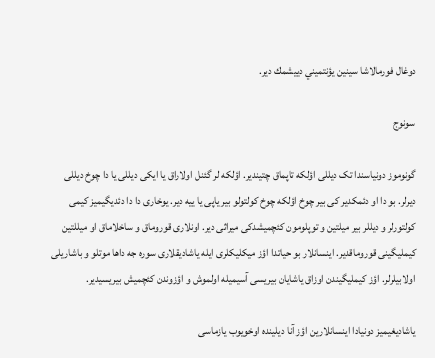دوغال فورمالاشا سينين يؤنتميني دييشمك دير.

سونوج

گونوموز دونیاسندا تک دیللی اؤلکه تاپماق چتیندیر. اؤلکه لر گئنل اولاراق یا ایکی دیللی یا دا چوخ دیللی دیرلر. بو دا او دئمکدیر کی بیر چوخ اؤلکه چوخ کولتولو بیر یاپی یا ییه دیر. یوخاری دا دا دئدیگیمیز کیمی کولتورلر و دیللر بیر میلتین و توپلومون کئچمیشدکی میراثی دیر. اونلاری قوروماق و ساخلاماق او میللتین کیملیگینی قوروماقدیر. اینسانلار بو حیاتدا اؤز میکلیکلری ایله یاشادیقلاری سوره جه داها موتلو و باشاریلی اولابیلرلر. اؤز کیملیگیندن اوزاق یاشایان بیریسی آسیمیله اولموش و اؤزوندن کئچمیش بیریسیدیر.

یاشادیغیمیز دونیادا اینسانلارین اؤز آنا دیلینده اوخویوب یازماسی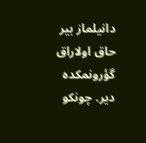دانیلماز بیر حاق اولاراق گؤرونمکده دیر. چونکو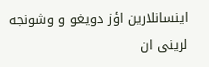اینسانلارین اؤز دویغو و وشونجه لرینی ان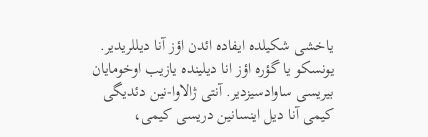یاخشی شکیلده ایفاده ائدن اؤز آنا دیللریدیر. یونسکو یا گؤره اؤز انا دیلینده یازیب اوخومایان بیریسی ساوادسیزدیر. آنتی ژالاوا-نین دئدیگی کیمی آنا دیل اینسانین دریسی کیمی،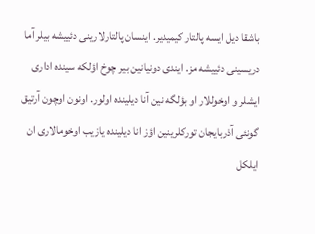باشقا دیل ایسه پالتار کیمیدیر. اینسان پالتارلارینی دئییشه بیلر آما دریسینی دئییشه مز. ایندی دونیانین بیر چوخ اؤلکه سینده اداری ایشلر و اوخوللار او بؤلگه نین آنا دیلینده اولور. اونون اوچون آرتیق گونئی آذربایجان تورکلرینین اؤز انا دیلینده یازیب اوخومالاری ان ایلکل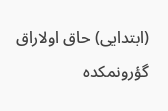(ابتدایی) حاق اولاراق گؤرونمکده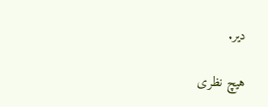دیر.

هیچ نظری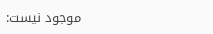موجود نیست: